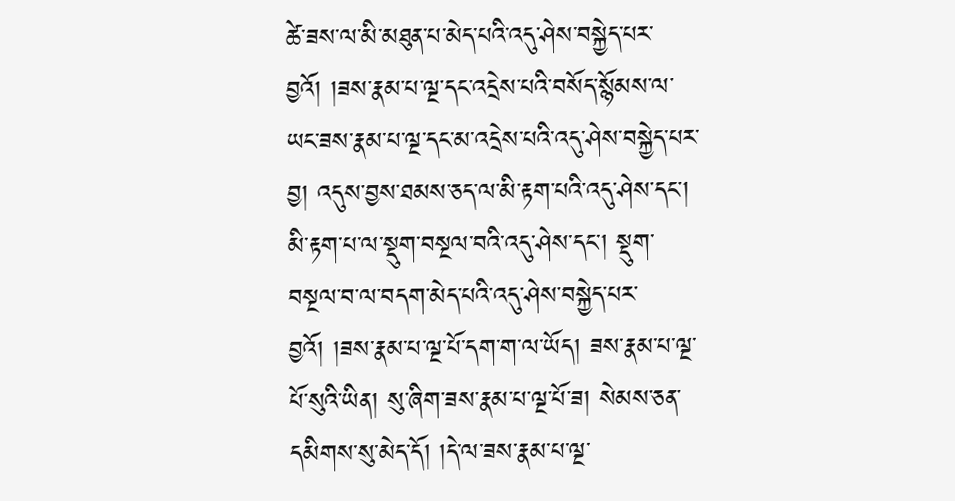ཚེ་ཟས་ལ་མི་མཐུན་པ་མེད་པའི་འདུ་ཤེས་བསྐྱེད་པར་བྱའོ། །ཟས་རྣམ་པ་ལྔ་དང་འདྲེས་པའི་བསོད་སྙོམས་ལ་ཡང་ཟས་རྣམ་པ་ལྔ་དང་མ་འདྲེས་པའི་འདུ་ཤེས་བསྐྱེད་པར་བྱ། འདུས་བྱས་ཐམས་ཅད་ལ་མི་རྟག་པའི་འདུ་ཤེས་དང་། མི་རྟག་པ་ལ་སྡུག་བསྔལ་བའི་འདུ་ཤེས་དང་། སྡུག་བསྔལ་བ་ལ་བདག་མེད་པའི་འདུ་ཤེས་བསྐྱེད་པར་བྱའོ། །ཟས་རྣམ་པ་ལྔ་པོ་དག་ག་ལ་ཡོད། ཟས་རྣམ་པ་ལྔ་པོ་སུའི་ཡིན། སུ་ཞིག་ཟས་རྣམ་པ་ལྔ་པོ་ཟ། སེམས་ཅན་དམིགས་སུ་མེད་དོ། །དེ་ལ་ཟས་རྣམ་པ་ལྔ་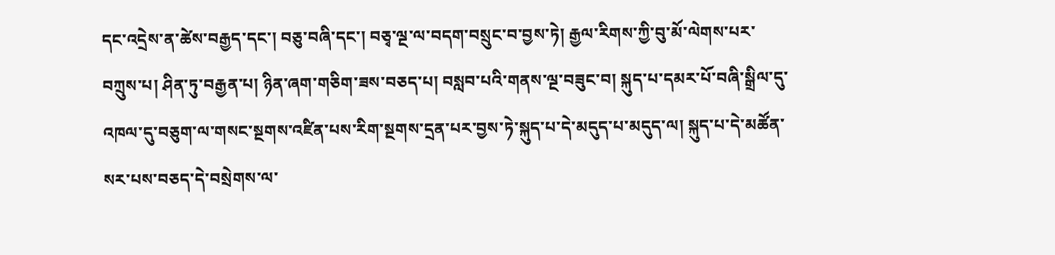དང་འདྲེས་ན་ཚེས་བརྒྱད་དང་། བཅུ་བཞི་དང་། བཅྭ་ལྔ་ལ་བདག་བསྲུང་བ་བྱས་ཏེ། རྒྱལ་རིགས་ཀྱི་བུ་མོ་ལེགས་པར་བཀྲུས་པ། ཤིན་ཏུ་བརྒྱན་པ། ཉིན་ཞག་གཅིག་ཟས་བཅད་པ། བསླབ་པའི་གནས་ལྔ་བཟུང་བ། སྐུད་པ་དམར་པོ་བཞི་སྒྲིལ་དུ་འཁལ་དུ་བཅུག་ལ་གསང་སྔགས་འཛིན་པས་རིག་སྔགས་དྲན་པར་བྱས་ཏེ་སྐུད་པ་དེ་མདུད་པ་མདུད་ལ། སྐུད་པ་དེ་མཚོན་སར་པས་བཅད་དེ་བསྲེགས་ལ་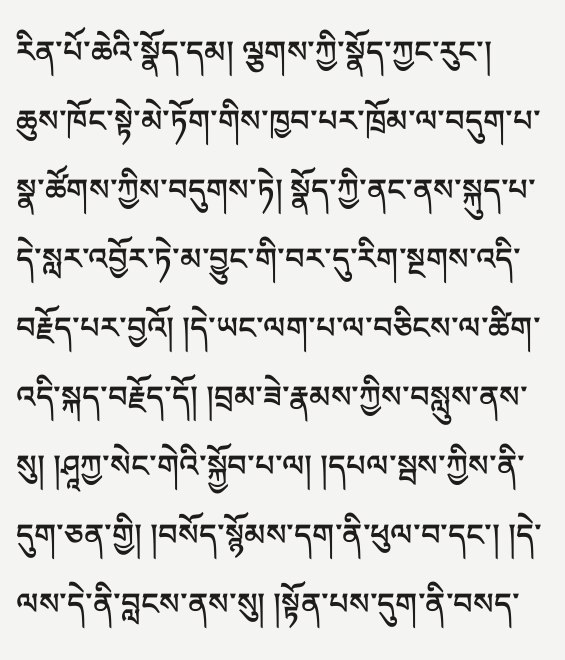རིན་པོ་ཆེའི་སྣོད་དམ། ལྕགས་ཀྱི་སྣོད་ཀྱང་རུང་། ཆུས་ཁོང་སྟེ་མེ་ཏོག་གིས་ཁྱབ་པར་ཁྲོམ་ལ་བདུག་པ་སྣ་ཚོགས་ཀྱིས་བདུགས་ཏེ། སྣོད་ཀྱི་ནང་ནས་སྐུད་པ་དེ་སླར་འབྱོར་ཏེ་མ་བྱུང་གི་བར་དུ་རིག་སྔགས་འདི་བརྗོད་པར་བྱའོ། །དེ་ཡང་ལག་པ་ལ་བཅིངས་ལ་ཚིག་འདི་སྐད་བརྗོད་དོ། །བྲམ་ཟེ་རྣམས་ཀྱིས་བསླུས་ནས་སུ། །ཤཱཀྱ་སེང་གེའི་སྐྱོབ་པ་ལ། །དཔལ་སྦས་ཀྱིས་ནི་དུག་ཅན་གྱི། །བསོད་སྙོམས་དག་ནི་ཕུལ་བ་དང་། །དེ་ལས་དེ་ནི་བླངས་ནས་སུ། །སྟོན་པས་དུག་ནི་བསད་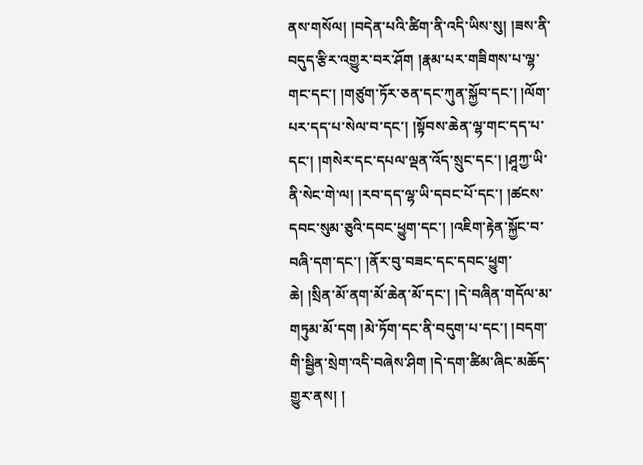ནས་གསོལ། །བདེན་པའི་ཚིག་ནི་འདི་ཡིས་སུ། །ཟས་ནི་བདུད་རྩིར་འགྱུར་བར་ཤོག །རྣམ་པར་གཟིགས་པ་ལྷ་གང་དང་། །གཙུག་ཏོར་ཅན་དང་ཀུན་སྐྱོབ་དང་། །ལོག་པར་དད་པ་སེལ་བ་དང་། །སྟོབས་ཆེན་ལྷ་གང་དད་པ་དང་། །གསེར་དང་དཔལ་ལྡན་འོད་སྲུང་དང་། །ཤཱཀྱ་ཡི་ནི་སེང་གེ་ལ། །རབ་དད་ལྷ་ཡི་དབང་པོ་དང་། །ཚངས་དབང་སུམ་ཅུའི་དབང་ཕྱུག་དང་། །འཇིག་རྟེན་སྐྱོང་བ་བཞི་དག་དང་། །ནོར་བུ་བཟང་དང་དབང་ཕྱུག་ཆེ། །སྲིན་མོ་ནག་མོ་ཆེན་མོ་དང་། །དེ་བཞིན་གདོལ་མ་གཏུམ་མོ་དག །མེ་ཏོག་དང་ནི་བདུག་པ་དང་། །བདག་གི་སྦྱིན་སྲེག་འདི་བཞེས་ཤིག །དེ་དག་ཚིམ་ཞིང་མཆོད་གྱུར་ནས། །